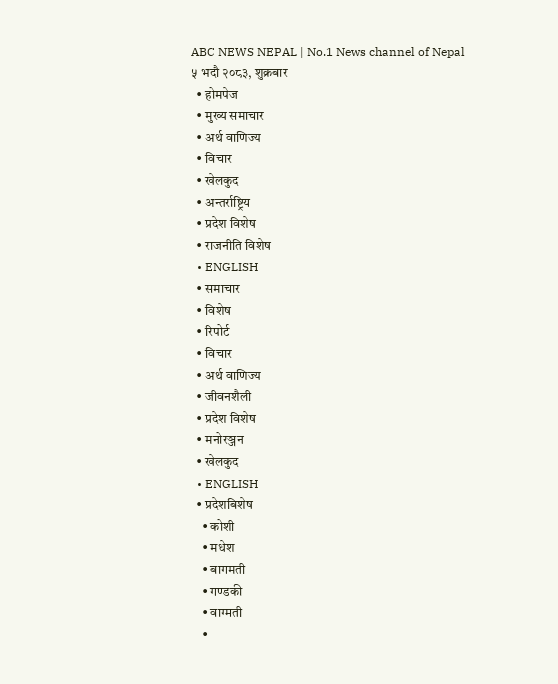ABC NEWS NEPAL | No.1 News channel of Nepal
५ भदौ २०८३, शुक्रबार
  • होमपेज
  • मुख्य समाचार
  • अर्थ वाणिज्य
  • विचार
  • खेलकुद
  • अन्तर्राष्ट्रिय
  • प्रदेश विशेष
  • राजनीति विशेष
  • ENGLISH
  • समाचार
  • विशेष
  • रिपोर्ट
  • विचार
  • अर्थ वाणिज्य
  • जीवनशैली
  • प्रदेश विशेष
  • मनोरञ्जन
  • खेलकुद
  • ENGLISH
  • प्रदेशबिशेष
    • कोशी
    • मधेश
    • बागमती
    • गण्डकी
    • वाग्मती
    •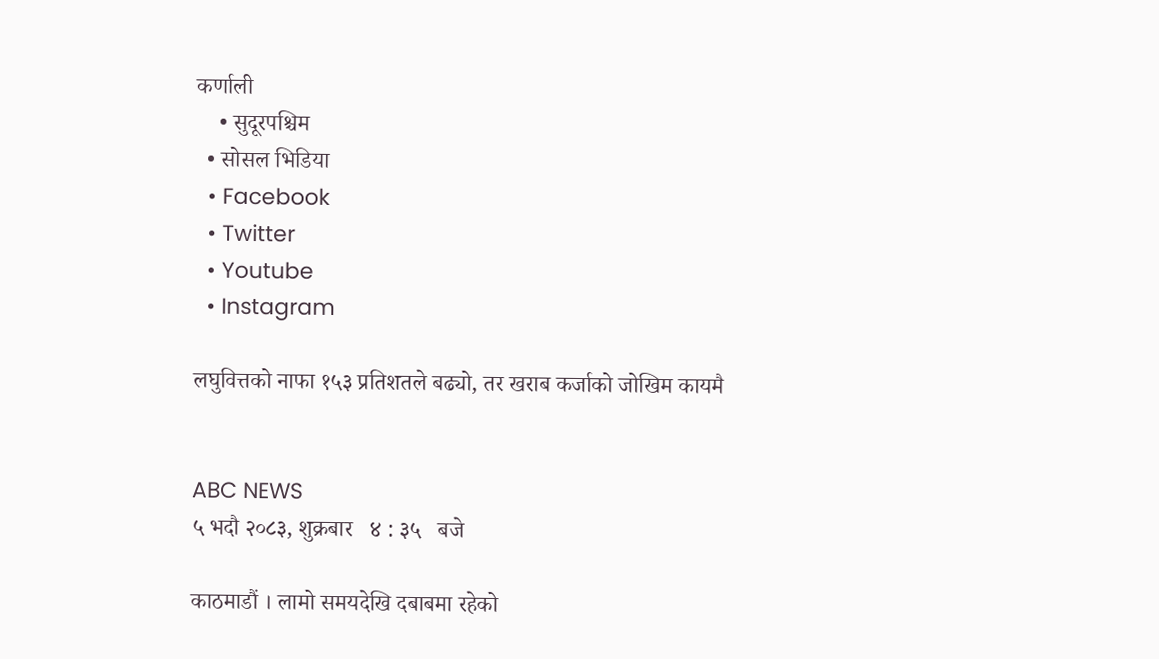कर्णाली
    • सुदूरपश्चिम
  • सोसल भिडिया
  • Facebook
  • Twitter
  • Youtube
  • Instagram

लघुवित्तको नाफा १५३ प्रतिशतले बढ्यो, तर खराब कर्जाको जोखिम कायमै


ABC NEWS
५ भदौ २०८३, शुक्रबार   ४ : ३५   बजे

काठमाडौं । लामो समयदेखि दबाबमा रहेको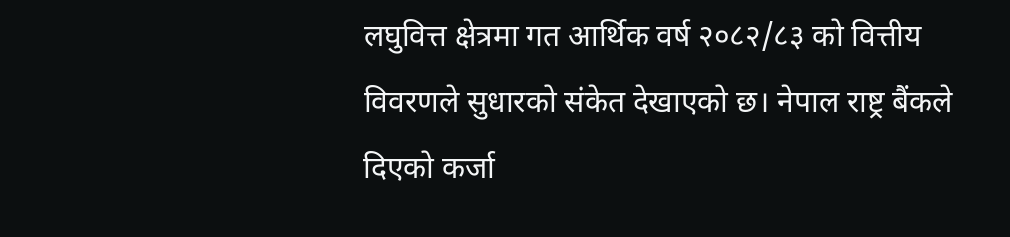लघुवित्त क्षेत्रमा गत आर्थिक वर्ष २०८२/८३ को वित्तीय विवरणले सुधारको संकेत देखाएको छ। नेपाल राष्ट्र बैंकले दिएको कर्जा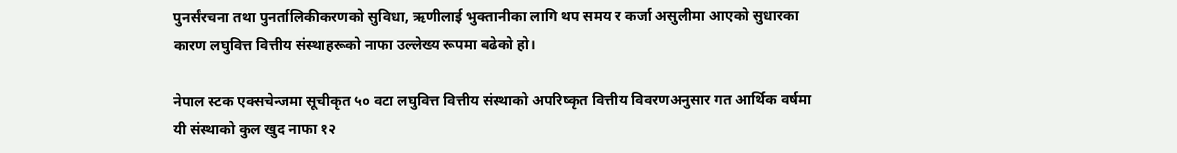पुनर्संरचना तथा पुनर्तालिकीकरणको सुविधा, ऋणीलाई भुक्तानीका लागि थप समय र कर्जा असुलीमा आएको सुधारका कारण लघुवित्त वित्तीय संस्थाहरूको नाफा उल्लेख्य रूपमा बढेको हो।

नेपाल स्टक एक्सचेन्जमा सूचीकृत ५० वटा लघुवित्त वित्तीय संस्थाको अपरिष्कृत वित्तीय विवरणअनुसार गत आर्थिक वर्षमा यी संस्थाको कुल खुद नाफा १२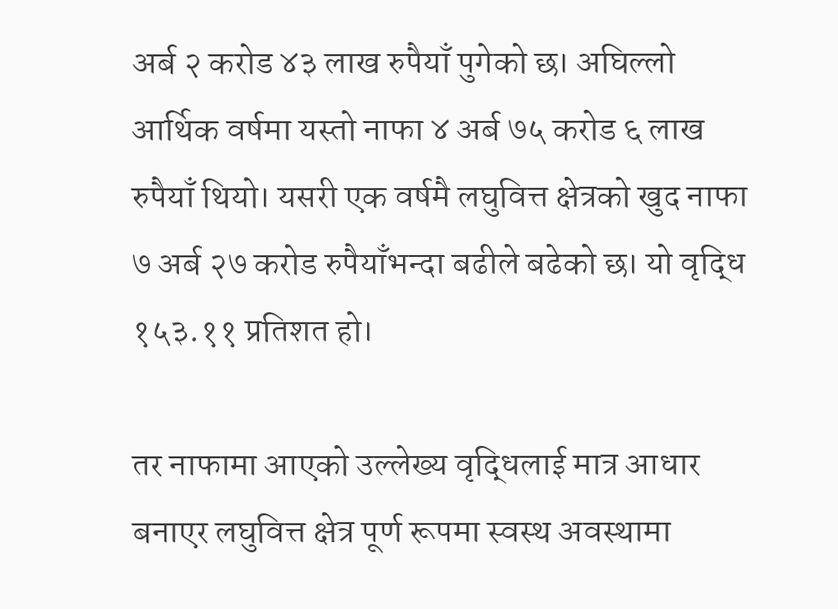अर्ब २ करोड ४३ लाख रुपैयाँ पुगेको छ। अघिल्लो आर्थिक वर्षमा यस्तो नाफा ४ अर्ब ७५ करोड ६ लाख रुपैयाँ थियो। यसरी एक वर्षमै लघुवित्त क्षेत्रको खुद नाफा ७ अर्ब २७ करोड रुपैयाँभन्दा बढीले बढेको छ। यो वृद्धि १५३.११ प्रतिशत हो।

तर नाफामा आएको उल्लेख्य वृद्धिलाई मात्र आधार बनाएर लघुवित्त क्षेत्र पूर्ण रूपमा स्वस्थ अवस्थामा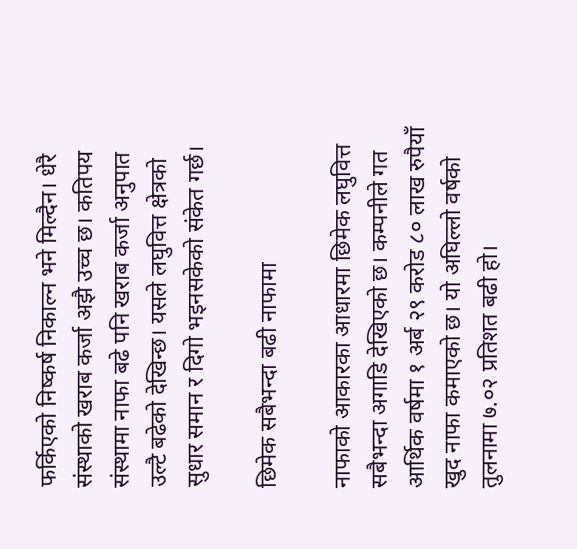फर्किएको निष्कर्ष निकाल्न भने मिल्दैन। धेरै संस्थाको खराब कर्जा अझै उच्च छ। कतिपय संस्थामा नाफा बढे पनि खराब कर्जा अनुपात उल्टै बढेको देखिन्छ। यसले लघुवित्त क्षेत्रको सुधार समान र दिगो भइनसकेको संकेत गर्छ।

छिमेक सबैभन्दा बढी नाफामा

नाफाको आकारका आधारमा छिमेक लघुवित्त सबैभन्दा अगाडि देखिएको छ। कम्पनीले गत आर्थिक वर्षमा १ अर्ब २९ करोड ८० लाख रुपैयाँ खुद नाफा कमाएको छ। यो अघिल्लो वर्षको तुलनामा ७.०२ प्रतिशत बढी हो।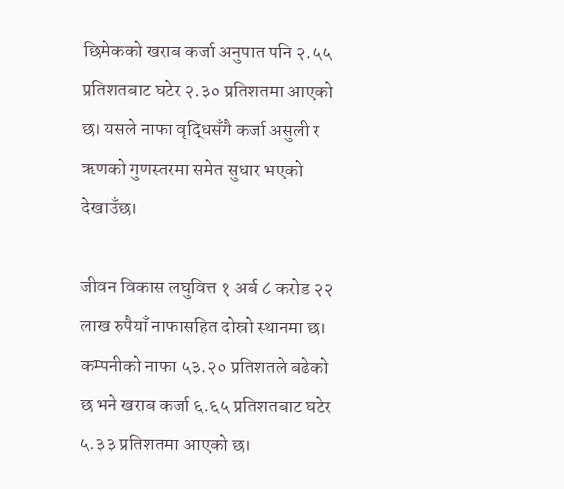छिमेकको खराब कर्जा अनुपात पनि २.५५ प्रतिशतबाट घटेर २.३० प्रतिशतमा आएको छ। यसले नाफा वृद्धिसँगै कर्जा असुली र ऋणको गुणस्तरमा समेत सुधार भएको देखाउँछ।

जीवन विकास लघुवित्त १ अर्ब ८ करोड २२ लाख रुपैयाँ नाफासहित दोस्रो स्थानमा छ। कम्पनीको नाफा ५३.२० प्रतिशतले बढेको छ भने खराब कर्जा ६.६५ प्रतिशतबाट घटेर ५.३३ प्रतिशतमा आएको छ।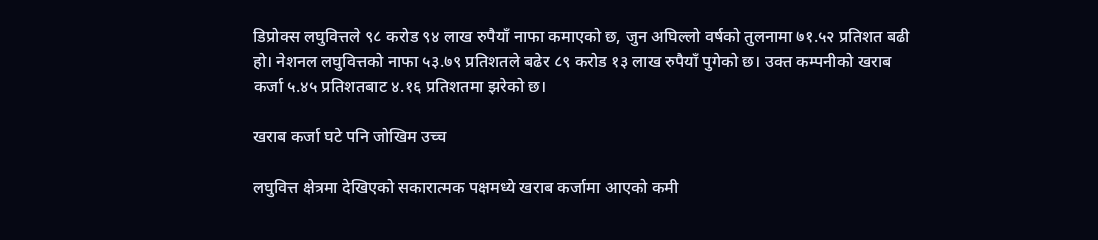डिप्रोक्स लघुवित्तले ९८ करोड ९४ लाख रुपैयाँ नाफा कमाएको छ, जुन अघिल्लो वर्षको तुलनामा ७१.५२ प्रतिशत बढी हो। नेशनल लघुवित्तको नाफा ५३.७९ प्रतिशतले बढेर ८९ करोड १३ लाख रुपैयाँ पुगेको छ। उक्त कम्पनीको खराब कर्जा ५.४५ प्रतिशतबाट ४.१६ प्रतिशतमा झरेको छ।

खराब कर्जा घटे पनि जोखिम उच्च

लघुवित्त क्षेत्रमा देखिएको सकारात्मक पक्षमध्ये खराब कर्जामा आएको कमी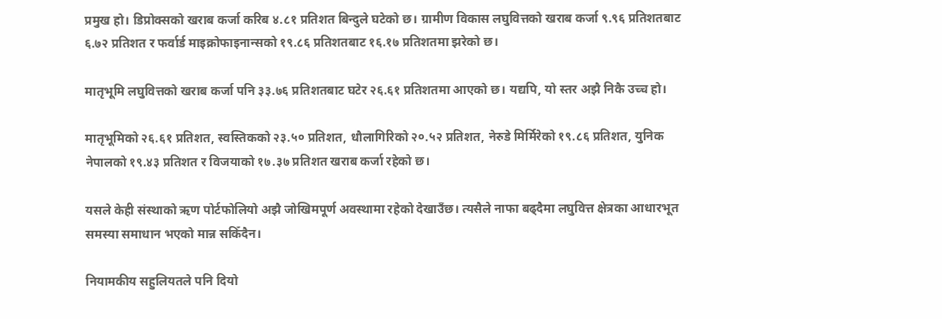प्रमुख हो। डिप्रोक्सको खराब कर्जा करिब ४.८१ प्रतिशत बिन्दुले घटेको छ। ग्रामीण विकास लघुवित्तको खराब कर्जा ९.९६ प्रतिशतबाट ६.७२ प्रतिशत र फर्वार्ड माइक्रोफाइनान्सको १९.८६ प्रतिशतबाट १६.१७ प्रतिशतमा झरेको छ।

मातृभूमि लघुवित्तको खराब कर्जा पनि ३३.७६ प्रतिशतबाट घटेर २६.६१ प्रतिशतमा आएको छ। यद्यपि, यो स्तर अझै निकै उच्च हो।

मातृभूमिको २६.६१ प्रतिशत, स्वस्तिकको २३.५० प्रतिशत, धौलागिरिको २०.५२ प्रतिशत, नेरुडे मिर्मिरेको १९.८६ प्रतिशत, युनिक नेपालको १९.४३ प्रतिशत र विजयाको १७.३७ प्रतिशत खराब कर्जा रहेको छ।

यसले केही संस्थाको ऋण पोर्टफोलियो अझै जोखिमपूर्ण अवस्थामा रहेको देखाउँछ। त्यसैले नाफा बढ्दैमा लघुवित्त क्षेत्रका आधारभूत समस्या समाधान भएको मान्न सकिँदैन।

नियामकीय सहुलियतले पनि दियो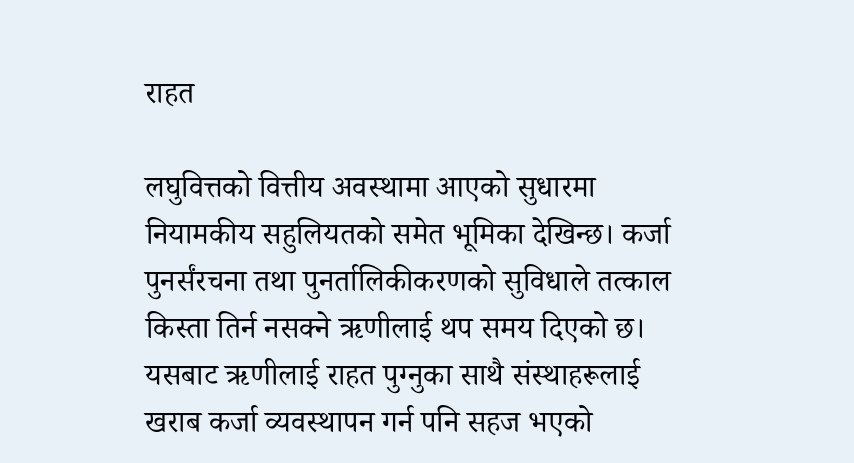राहत

लघुवित्तको वित्तीय अवस्थामा आएको सुधारमा नियामकीय सहुलियतको समेत भूमिका देखिन्छ। कर्जा पुनर्संरचना तथा पुनर्तालिकीकरणको सुविधाले तत्काल किस्ता तिर्न नसक्ने ऋणीलाई थप समय दिएको छ। यसबाट ऋणीलाई राहत पुग्नुका साथै संस्थाहरूलाई खराब कर्जा व्यवस्थापन गर्न पनि सहज भएको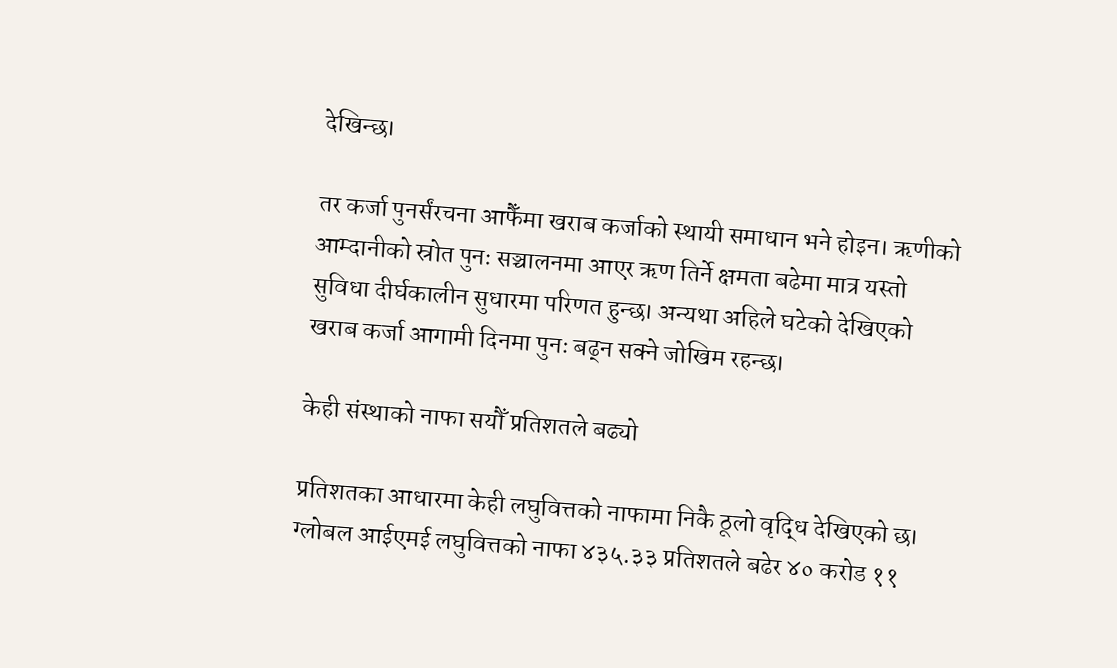देखिन्छ।

तर कर्जा पुनर्संरचना आफैँमा खराब कर्जाको स्थायी समाधान भने होइन। ऋणीको आम्दानीको स्रोत पुनः सञ्चालनमा आएर ऋण तिर्ने क्षमता बढेमा मात्र यस्तो सुविधा दीर्घकालीन सुधारमा परिणत हुन्छ। अन्यथा अहिले घटेको देखिएको खराब कर्जा आगामी दिनमा पुनः बढ्न सक्ने जोखिम रहन्छ।

केही संस्थाको नाफा सयौँ प्रतिशतले बढ्यो

प्रतिशतका आधारमा केही लघुवित्तको नाफामा निकै ठूलो वृद्धि देखिएको छ। ग्लोबल आईएमई लघुवित्तको नाफा ४३५.३३ प्रतिशतले बढेर ४० करोड ११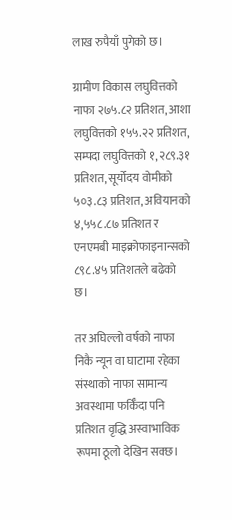लाख रुपैयाँ पुगेको छ।

ग्रामीण विकास लघुवित्तको नाफा २७५.८२ प्रतिशत, आशा लघुवित्तको १५५.२२ प्रतिशत, सम्पदा लघुवित्तको १,२८९.३१ प्रतिशत, सूर्योदय वोमीको ५०३.८३ प्रतिशत, अवियानको ४,५५८.८७ प्रतिशत र एनएमबी माइक्रोफाइनान्सको ८९८.४५ प्रतिशतले बढेको छ।

तर अघिल्लो वर्षको नाफा निकै न्यून वा घाटामा रहेका संस्थाको नाफा सामान्य अवस्थामा फर्किँदा पनि प्रतिशत वृद्धि अस्वाभाविक रूपमा ठूलो देखिन सक्छ।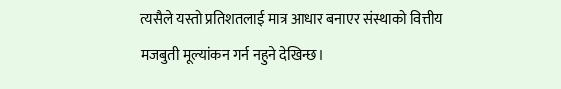त्यसैले यस्तो प्रतिशतलाई मात्र आधार बनाएर संस्थाको वित्तीय मजबुती मूल्यांकन गर्न नहुने देखिन्छ।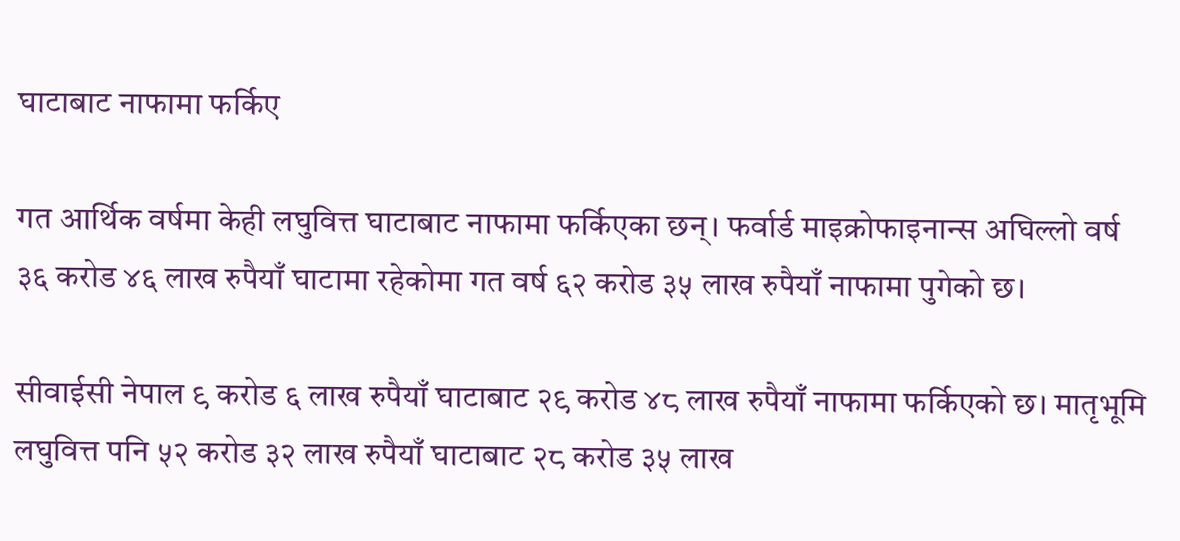घाटाबाट नाफामा फर्किए

गत आर्थिक वर्षमा केही लघुवित्त घाटाबाट नाफामा फर्किएका छन्। फर्वार्ड माइक्रोफाइनान्स अघिल्लो वर्ष ३६ करोड ४६ लाख रुपैयाँ घाटामा रहेकोमा गत वर्ष ६२ करोड ३५ लाख रुपैयाँ नाफामा पुगेको छ।

सीवाईसी नेपाल ९ करोड ६ लाख रुपैयाँ घाटाबाट २९ करोड ४८ लाख रुपैयाँ नाफामा फर्किएको छ। मातृभूमि लघुवित्त पनि ५२ करोड ३२ लाख रुपैयाँ घाटाबाट २८ करोड ३५ लाख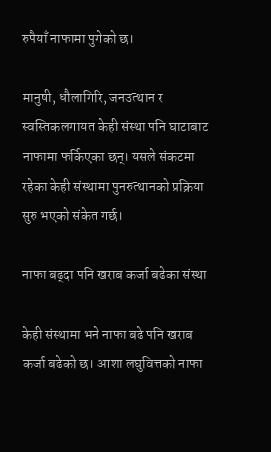रुपैयाँ नाफामा पुगेको छ।

मानुषी, धौलागिरि, जनउत्थान र स्वस्तिकलगायत केही संस्था पनि घाटाबाट नाफामा फर्किएका छन्। यसले संकटमा रहेका केही संस्थामा पुनरुत्थानको प्रक्रिया सुरु भएको संकेत गर्छ।

नाफा बढ्दा पनि खराब कर्जा बढेका संस्था

केही संस्थामा भने नाफा बढे पनि खराब कर्जा बढेको छ। आशा लघुवित्तको नाफा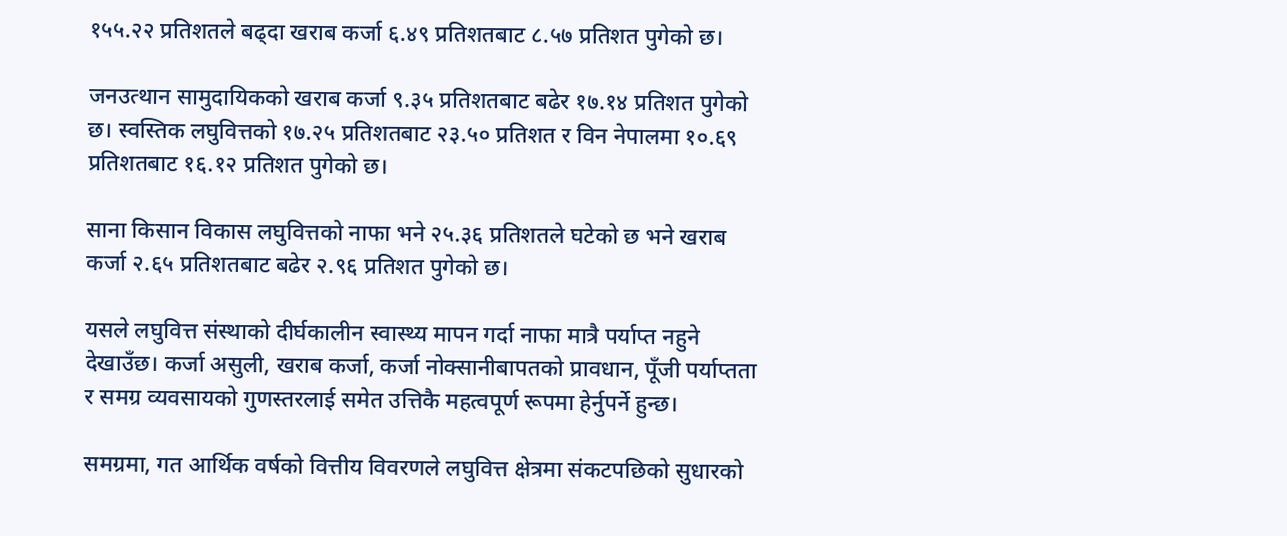१५५.२२ प्रतिशतले बढ्दा खराब कर्जा ६.४९ प्रतिशतबाट ८.५७ प्रतिशत पुगेको छ।

जनउत्थान सामुदायिकको खराब कर्जा ९.३५ प्रतिशतबाट बढेर १७.१४ प्रतिशत पुगेको छ। स्वस्तिक लघुवित्तको १७.२५ प्रतिशतबाट २३.५० प्रतिशत र विन नेपालमा १०.६९ प्रतिशतबाट १६.१२ प्रतिशत पुगेको छ।

साना किसान विकास लघुवित्तको नाफा भने २५.३६ प्रतिशतले घटेको छ भने खराब कर्जा २.६५ प्रतिशतबाट बढेर २.९६ प्रतिशत पुगेको छ।

यसले लघुवित्त संस्थाको दीर्घकालीन स्वास्थ्य मापन गर्दा नाफा मात्रै पर्याप्त नहुने देखाउँछ। कर्जा असुली, खराब कर्जा, कर्जा नोक्सानीबापतको प्रावधान, पूँजी पर्याप्तता र समग्र व्यवसायको गुणस्तरलाई समेत उत्तिकै महत्वपूर्ण रूपमा हेर्नुपर्ने हुन्छ।

समग्रमा, गत आर्थिक वर्षको वित्तीय विवरणले लघुवित्त क्षेत्रमा संकटपछिको सुधारको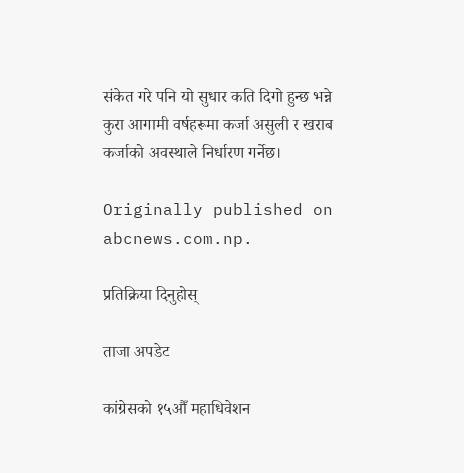संकेत गरे पनि यो सुधार कति दिगो हुन्छ भन्ने कुरा आगामी वर्षहरूमा कर्जा असुली र खराब कर्जाको अवस्थाले निर्धारण गर्नेछ।

Originally published on abcnews.com.np.

प्रतिक्रिया दिनुहोस्

ताजा अपडेट

कांग्रेसको १५औँ महाधिवेशन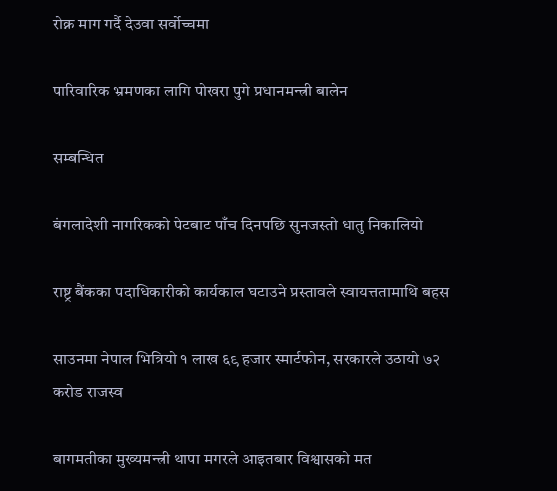रोक्न माग गर्दै देउवा सर्वोच्चमा

पारिवारिक भ्रमणका लागि पोखरा पुगे प्रधानमन्त्री बालेन

सम्बन्धित

बंगलादेशी नागरिकको पेटबाट पाँच दिनपछि सुनजस्तो धातु निकालियो

राष्ट्र बैंकका पदाधिकारीको कार्यकाल घटाउने प्रस्तावले स्वायत्ततामाथि बहस

साउनमा नेपाल भित्रियो १ लाख ६९ हजार स्मार्टफोन, सरकारले उठायो ७२ करोड राजस्व

बागमतीका मुख्यमन्त्री थापा मगरले आइतबार विश्वासको मत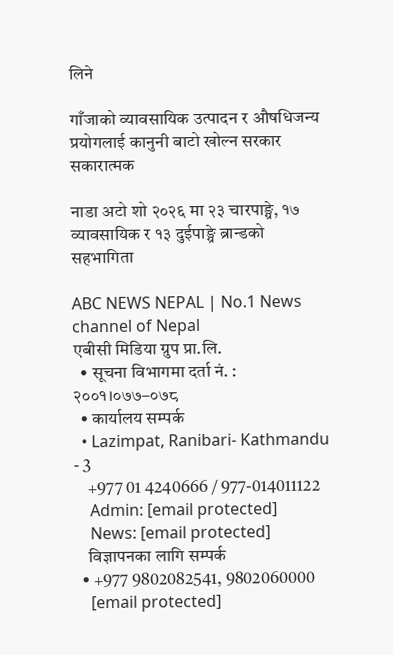लिने

गाँजाको व्यावसायिक उत्पादन र औषधिजन्य प्रयोगलाई कानुनी बाटो खोल्न सरकार सकारात्मक

नाडा अटो शो २०२६ मा २३ चारपाङ्ग्रे, १७ व्यावसायिक र १३ दुईपाङ्ग्रे ब्रान्डको सहभागिता

ABC NEWS NEPAL | No.1 News channel of Nepal
एबीसी मिडिया ग्रुप प्रा.लि.
  • सूचना विभागमा दर्ता नं. : २००१।०७७–०७८
  • कार्यालय सम्पर्क
  • Lazimpat, Ranibari- Kathmandu - 3
    +977 01 4240666 / 977-014011122
    Admin: [email protected]
    News: [email protected]
    विज्ञापनका लागि सम्पर्क
  • +977 9802082541, 9802060000
    [email protected]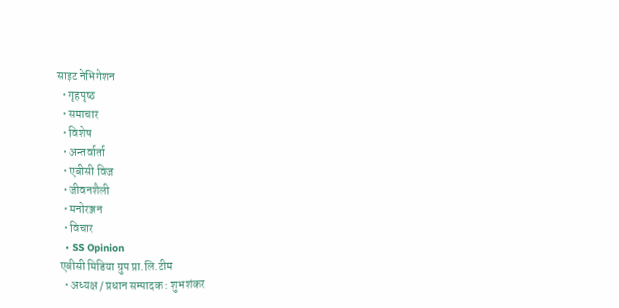साइट नेभिगेशन
  • गृहपृष्‍ठ
  • समाचार
  • विशेष
  • अन्तर्वार्ता
  • एबीसी विज
  • जीवनशैली
  • मनोरञ्जन
  • विचार
  • SS Opinion
एबीसी मिडिया ग्रुप प्रा.लि.टीम
  • अध्यक्ष / प्रधान सम्पादक : शुभशंकर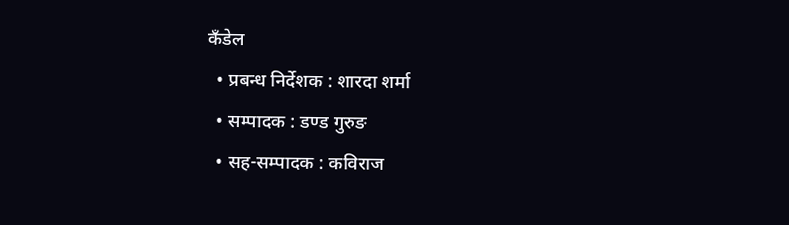कँडेल
  • प्रबन्ध निर्देशक : शारदा शर्मा
  • सम्पादक : डण्ड गुरुङ
  • सह-सम्पादक : कविराज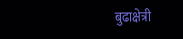बुढाक्षेत्री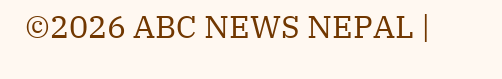©2026 ABC NEWS NEPAL |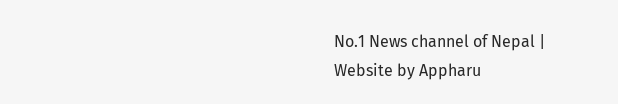No.1 News channel of Nepal | Website by Appharu